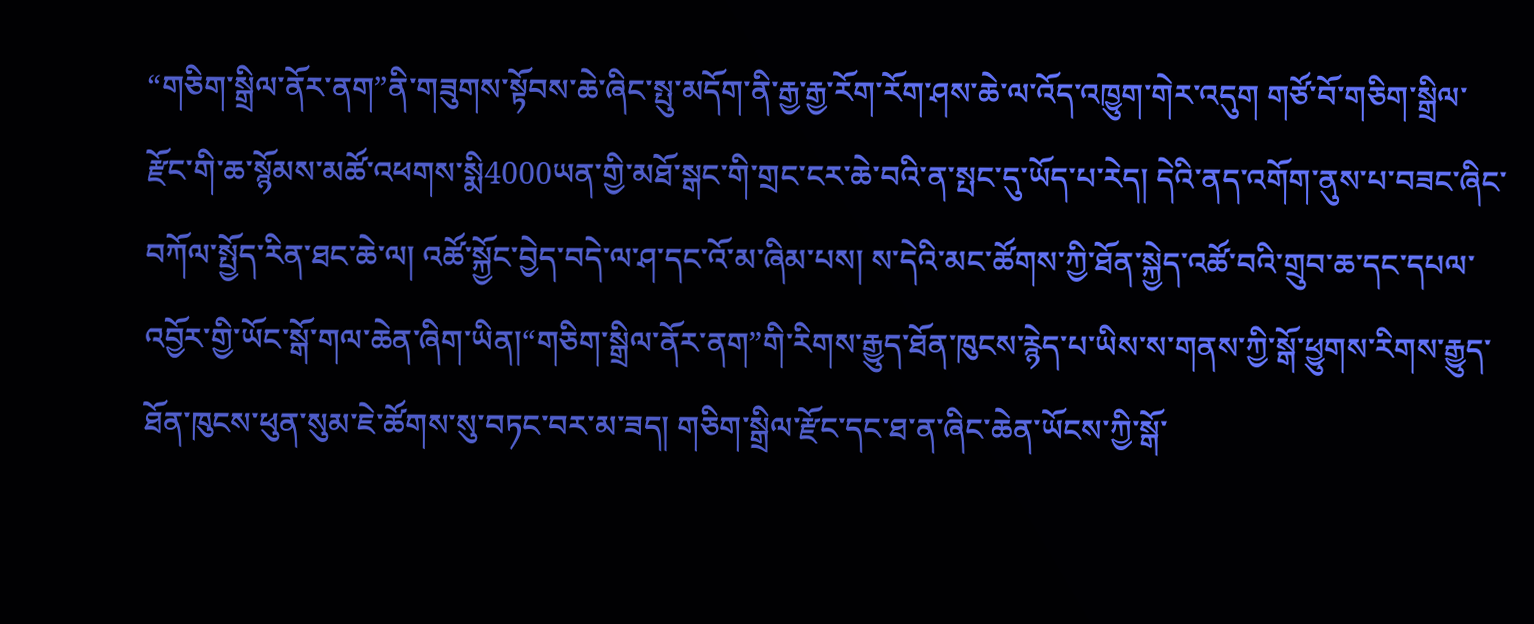“གཅིག་སྒྲིལ་ནོར་ནག”ནི་གཟུགས་སྟོབས་ཆེ་ཞིང་སྤུ་མདོག་ནི་རྒྱ་རྒྱ་རོག་རོག་ཤས་ཆེ་ལ་འོད་འཁྱུག་གེར་འདུག གཙོ་བོ་གཅིག་སྒྲིལ་རྫོང་གི་ཆ་སྙོམས་མཚོ་འཕགས་སྨི4000ཡན་གྱི་མཐོ་སྒང་གི་གྲང་ངར་ཆེ་བའི་ན་སྤང་དུ་ཡོད་པ་རེད། དེའི་ནད་འགོག་ནུས་པ་བཟང་ཞིང་བཀོལ་སྤྱོད་རིན་ཐང་ཆེ་ལ། འཚོ་སྐྱོང་བྱེད་བདེ་ལ་ཤ་དང་འོ་མ་ཞིམ་པས། ས་དེའི་མང་ཚོགས་ཀྱི་ཐོན་སྐྱེད་འཚོ་བའི་གྲུབ་ཆ་དང་དཔལ་འབྱོར་གྱི་ཡོང་སྒོ་གལ་ཆེན་ཞིག་ཡིན།“གཅིག་སྒྲིལ་ནོར་ནག”གི་རིགས་རྒྱུད་ཐོན་ཁུངས་རྙེད་པ་ཡིས་ས་གནས་ཀྱི་སྒོ་ཕྱུགས་རིགས་རྒྱུད་ཐོན་ཁུངས་ཕུན་སུམ་ཇེ་ཚོགས་སུ་བཏང་བར་མ་ཟད། གཅིག་སྒྲིལ་རྫོང་དང་ཐ་ན་ཞིང་ཆེན་ཡོངས་ཀྱི་སྒོ་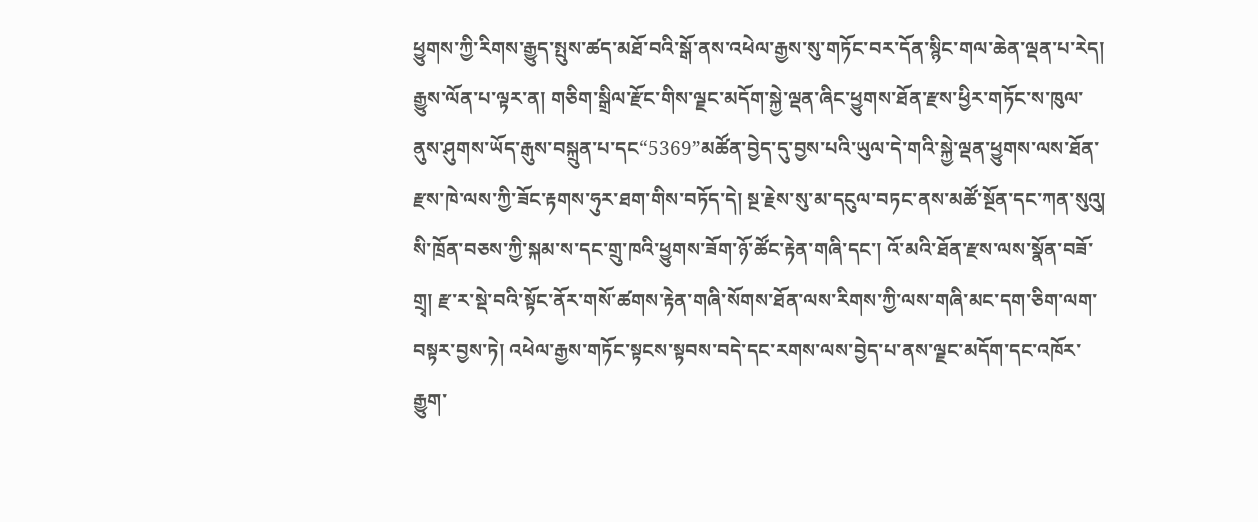ཕྱུགས་ཀྱི་རིགས་རྒྱུད་སྤུས་ཚད་མཐོ་བའི་སྒོ་ནས་འཕེལ་རྒྱས་སུ་གཏོང་བར་དོན་སྙིང་གལ་ཆེན་ལྡན་པ་རེད།
རྒྱུས་ལོན་པ་ལྟར་ན། གཅིག་སྒྲིལ་རྫོང་གིས་ལྗང་མདོག་སྐྱེ་ལྡན་ཞིང་ཕྱུགས་ཐོན་རྫས་ཕྱིར་གཏོང་ས་ཁུལ་ནུས་ཤུགས་ཡོད་རྒུས་བསྐྲུན་པ་དང“5369”མཚོན་བྱེད་དུ་བྱས་པའི་ཡུལ་དེ་གའི་སྐྱེ་ལྡན་ཕྱུགས་ལས་ཐོན་རྫས་ཁེ་ལས་ཀྱི་ཟོང་རྟགས་ཧུར་ཐག་གིས་བཏོད་དེ། སྔ་རྗེས་སུ་མ་དངུལ་བཏང་ནས་མཚོ་སྔོན་དང་ཀན་སུའུ། སི་ཁྲོན་བཅས་ཀྱི་སྐམ་ས་དང་གྲུ་ཁའི་ཕྱུགས་ཟོག་ཉོ་ཚོང་རྟེན་གཞི་དང་། འོ་མའི་ཐོན་རྫས་ལས་སྣོན་བཟོ་གྲྭ། རྫ་ར་སྡེ་བའི་སྟོང་ནོར་གསོ་ཚགས་རྟེན་གཞི་སོགས་ཐོན་ལས་རིགས་ཀྱི་ལས་གཞི་མང་དག་ཅིག་ལག་བསྟར་བྱས་ཏེ། འཕེལ་རྒྱས་གཏོང་སྟངས་སྟབས་བདེ་དང་རགས་ལས་བྱེད་པ་ནས་ལྗང་མདོག་དང་འཁོར་རྒྱུག་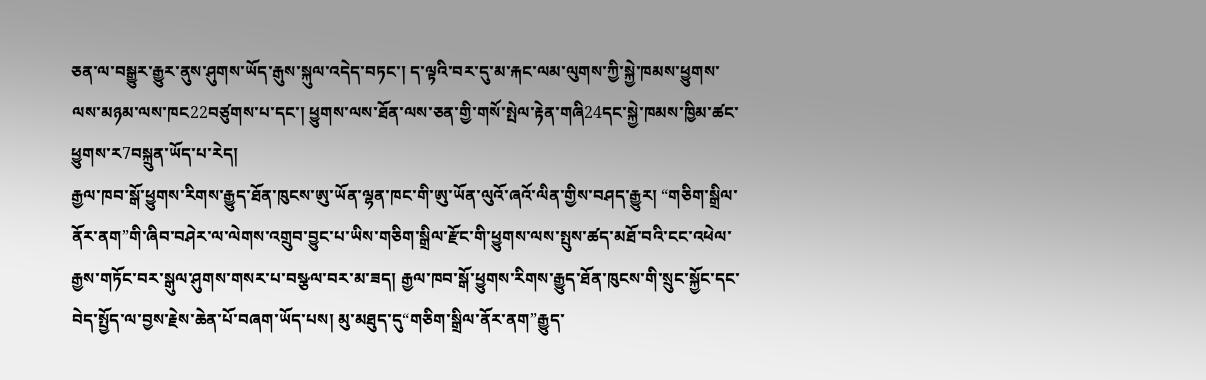ཅན་ལ་བསྒྱུར་རྒྱུར་ནུས་ཤུགས་ཡོད་རྒུས་སྐུལ་འདེད་བཏང་། ད་ལྟའི་བར་དུ་མ་རྐང་ལམ་ལུགས་ཀྱི་སྐྱེ་ཁམས་ཕྱུགས་ལས་མཉམ་ལས་ཁང22བཙུགས་པ་དང་། ཕྱུགས་ལས་ཐོན་ལས་ཅན་གྱི་གསོ་སྤེལ་རྟེན་གཞི24དང་སྐྱེ་ཁམས་ཁྱིམ་ཚང་ཕྱུགས་ར7བསྐྲུན་ཡོད་པ་རེད།
རྒྱལ་ཁབ་སྒོ་ཕྱུགས་རིགས་རྒྱུད་ཐོན་ཁུངས་ཨུ་ཡོན་ལྷན་ཁང་གི་ཨུ་ཡོན་ལུའོ་ཞའོ་ལིན་གྱིས་བཤད་རྒྱུར། “གཅིག་སྒྲིལ་ནོར་ནག”གི་ཞིབ་བཤེར་ལ་ལེགས་འགྲུབ་བྱུང་པ་ཡིས་གཅིག་སྒྲིལ་རྫོང་གི་ཕྱུགས་ལས་སྤུས་ཚད་མཐོ་བའི་ངང་འཕེལ་རྒྱས་གཏོང་བར་སྒུལ་ཤུགས་གསར་པ་བསྩལ་བར་མ་ཟད། རྒྱལ་ཁབ་སྒོ་ཕྱུགས་རིགས་རྒྱུད་ཐོན་ཁུངས་གི་སྲུང་སྐྱོང་དང་བེད་སྤྱོད་ལ་བྱས་རྗེས་ཆེན་པོ་བཞག་ཡོད་པས། མུ་མཐུད་དུ“གཅིག་སྒྲིལ་ནོར་ནག”རྒྱུད་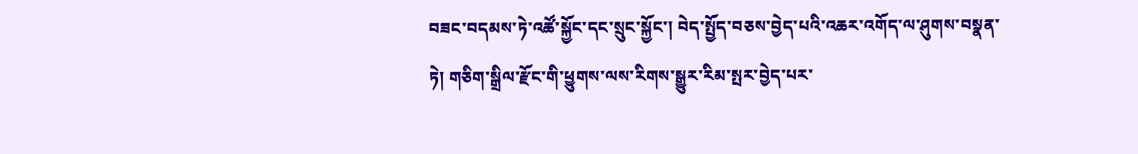བཟང་བདམས་ཏེ་འཚོ་སྐྱོང་དང་སྲུང་སྐྱོང་། བེད་སྤྱོད་བཅས་བྱེད་པའི་འཆར་འགོད་ལ་ཤུགས་བསྣན་ཏེ། གཅིག་སྒྲིལ་རྫོང་གི་ཕྱུགས་ལས་རིགས་སྒྱུར་རིམ་སྤར་བྱེད་པར་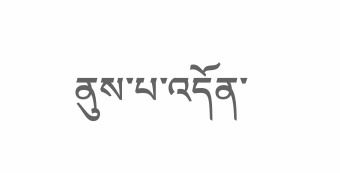ནུས་པ་འདོན་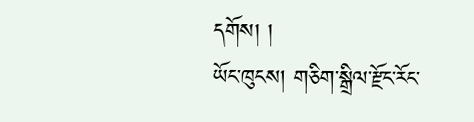དགོས། །
ཡོང་ཁུངས། གཅིག་སྒྲིལ་རྫོང་རོང་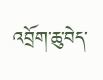འབྲོག་ཆུ་བེད་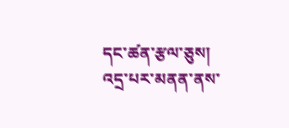དང་ཚན་རྩལ་ཅུས།
འདྲ་པར་མནན་ནས་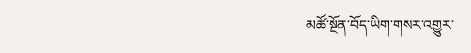མཚོ་སྔོན་བོད་ཡིག་གསར་འགྱུར་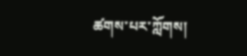ཚགས་པར་ཀློགས།